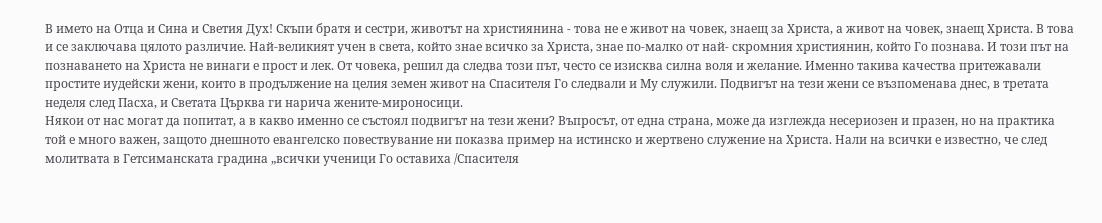В името на Отца и Сина и Светия Дух! Скъпи братя и сестри, животът на християнина - това не е живот на човек, знаещ за Христа, а живот на човек, знаещ Христа. В това и се заключава цялото различие. Най-великият учен в света, който знае всичко за Христа, знае по-малко от най- скромния християнин, който Го познава. И този път на познаването на Христа не винаги е прост и лек. От човека, решил да следва този път, често се изисква силна воля и желание. Именно такива качества притежавали простите иудейски жени, които в продължение на целия земен живот на Спасителя Го следвали и Му служили. Подвигът на тези жени се възпоменава днес, в третата неделя след Пасха, и Светата Църква ги нарича жените-мироносици.
Някои от нас могат да попитат, а в какво именно се състоял подвигът на тези жени? Въпросът, от една страна, може да изглежда несериозен и празен, но на практика той е много важен, защото днешното евангелско повествувание ни показва пример на истинско и жертвено служение на Христа. Нали на всички е известно, че след молитвата в Гетсиманската градина „всички ученици Го оставиха /Спасителя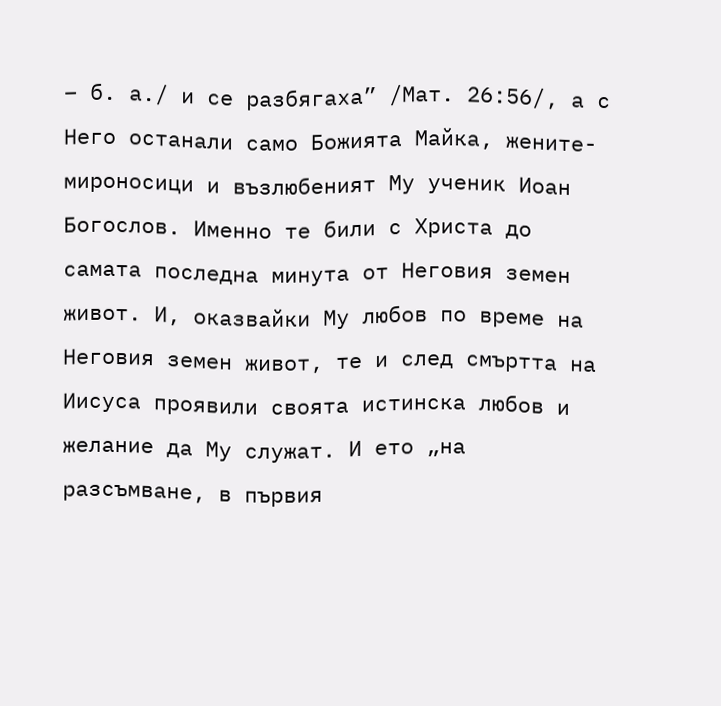– б. а./ и се разбягаха” /Мат. 26:56/, а с Него останали само Божията Майка, жените-мироносици и възлюбеният Му ученик Иоан Богослов. Именно те били с Христа до самата последна минута от Неговия земен живот. И, оказвайки Му любов по време на Неговия земен живот, те и след смъртта на Иисуса проявили своята истинска любов и желание да Му служат. И ето „на разсъмване, в първия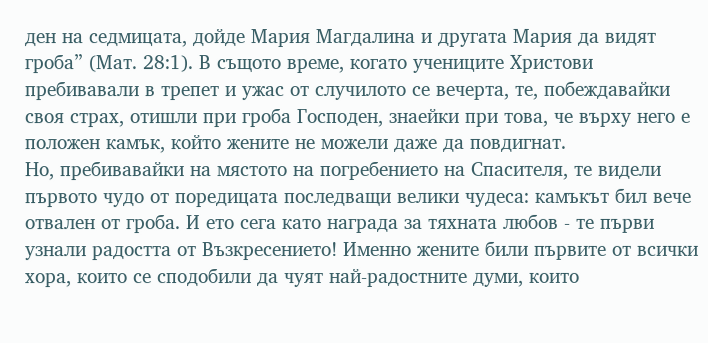ден на седмицата, дойде Мария Магдалина и другата Мария да видят гроба” (Мат. 28:1). В същото време, когато учениците Христови пребивавали в трепет и ужас от случилото се вечерта, те, побеждавайки своя страх, отишли при гроба Господен, знаейки при това, че върху него е положен камък, който жените не можели даже да повдигнат.
Но, пребивавайки на мястото на погребението на Спасителя, те видели първото чудо от поредицата последващи велики чудеса: камъкът бил вече отвален от гроба. И ето сега като награда за тяхната любов - те първи узнали радостта от Възкресението! Именно жените били първите от всички хора, които се сподобили да чуят най-радостните думи, които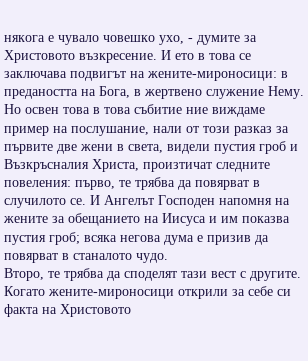някога е чувало човешко ухо, - думите за Христовото възкресение. И ето в това се заключава подвигът на жените-мироносици: в предаността на Бога, в жертвено служение Нему. Но освен това в това събитие ние виждаме пример на послушание, нали от този разказ за първите две жени в света, видели пустия гроб и Възкръсналия Христа, произтичат следните повеления: първо, те трябва да повярват в случилото се. И Ангелът Господен напомня на жените за обещанието на Иисуса и им показва пустия гроб; всяка негова дума е призив да повярват в станалото чудо.
Второ, те трябва да споделят тази вест с другите. Когато жените-мироносици открили за себе си факта на Христовото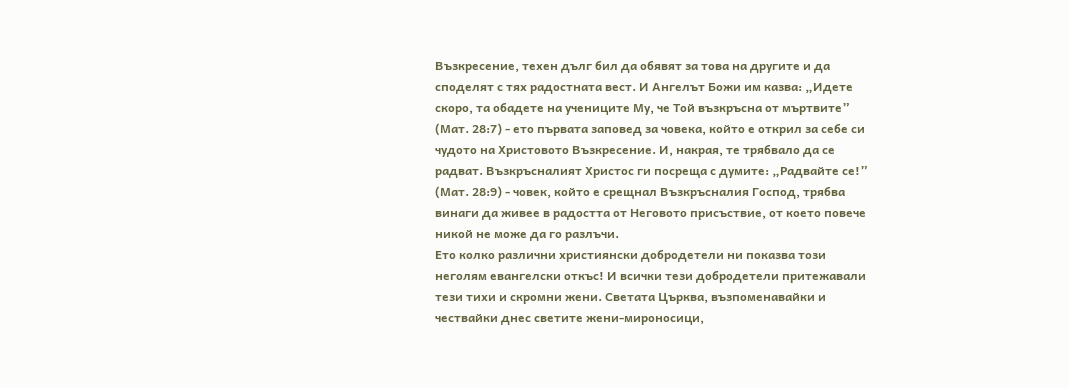Възкресение, техен дълг бил да обявят за това на другите и да споделят с тях радостната вест. И Ангелът Божи им казва: „Идете скоро, та обадете на учениците Му, че Той възкръсна от мъртвите” (Мат. 28:7) - ето първата заповед за човека, който е открил за себе си чудото на Христовото Възкресение. И, накрая, те трябвало да се радват. Възкръсналият Христос ги посреща с думите: „Радвайте се!” (Мат. 28:9) - човек, който е срещнал Възкръсналия Господ, трябва винаги да живее в радостта от Неговото присъствие, от което повече никой не може да го разлъчи.
Ето колко различни християнски добродетели ни показва този неголям евангелски откъс! И всички тези добродетели притежавали тези тихи и скромни жени. Светата Църква, възпоменавайки и чествайки днес светите жени-мироносици,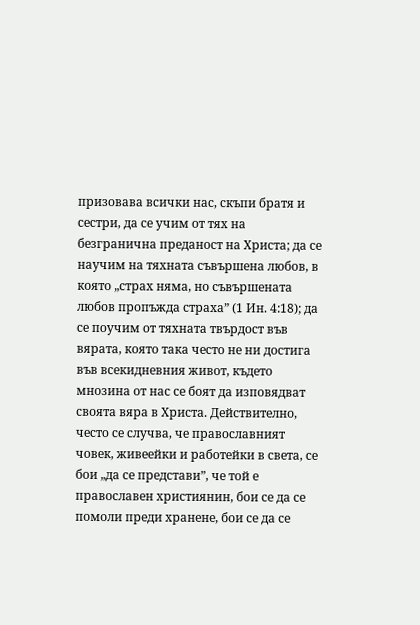призовава всички нас, скъпи братя и сестри, да се учим от тях на безгранична преданост на Христа; да се научим на тяхната съвършена любов, в която „страх няма, но съвършената любов пропъжда страха” (1 Ин. 4:18); да се поучим от тяхната твърдост във вярата, която така често не ни достига във всекидневния живот, където мнозина от нас се боят да изповядват своята вяра в Христа. Действително, често се случва, че православният човек, живеейки и работейки в света, се бои „да се представи”, че той е православен християнин, бои се да се помоли преди хранене, бои се да се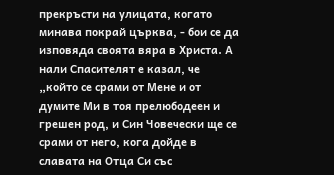прекръсти на улицата, когато минава покрай църква, - бои се да изповяда своята вяра в Христа. А нали Спасителят е казал, че „който се срами от Мене и от думите Ми в тоя прелюбодеен и грешен род, и Син Човечески ще се срами от него, кога дойде в славата на Отца Си със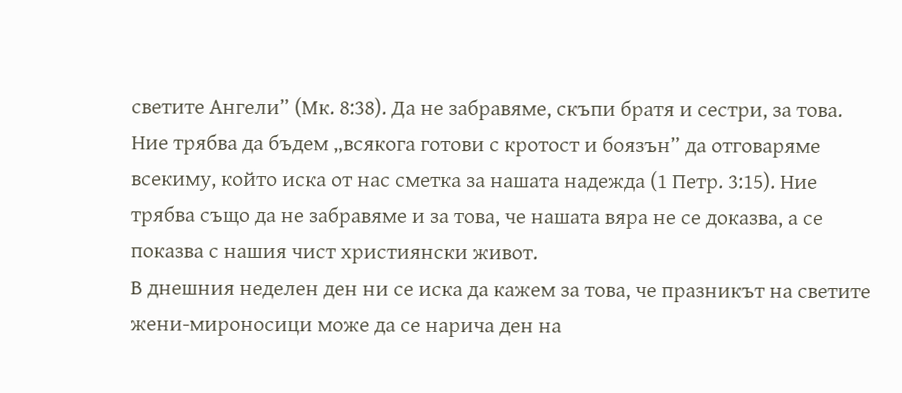светите Ангели” (Мк. 8:38). Да не забравяме, скъпи братя и сестри, за това. Ние трябва да бъдем „всякога готови с кротост и боязън” да отговаряме всекиму, който иска от нас сметка за нашата надежда (1 Петр. 3:15). Ние трябва също да не забравяме и за това, че нашата вяра не се доказва, а се показва с нашия чист християнски живот.
В днешния неделен ден ни се иска да кажем за това, че празникът на светите жени-мироносици може да се нарича ден на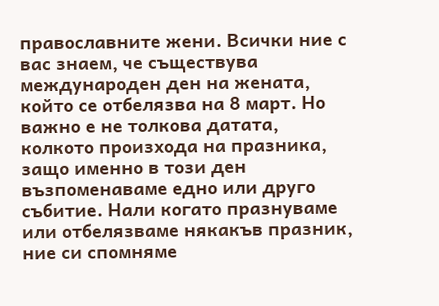православните жени. Всички ние с вас знаем, че съществува международен ден на жената, който се отбелязва на 8 март. Но важно е не толкова датата, колкото произхода на празника, защо именно в този ден възпоменаваме едно или друго събитие. Нали когато празнуваме или отбелязваме някакъв празник, ние си спомняме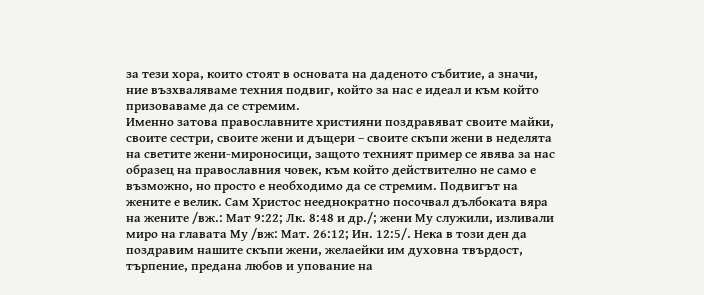за тези хора, които стоят в основата на даденото събитие, а значи, ние възхваляваме техния подвиг, който за нас е идеал и към който призоваваме да се стремим.
Именно затова православните християни поздравяват своите майки, своите сестри, своите жени и дъщери – своите скъпи жени в неделята на светите жени-мироносици, защото техният пример се явява за нас образец на православния човек, към който действително не само е възможно, но просто е необходимо да се стремим. Подвигът на жените е велик. Сам Христос нееднократно посочвал дълбоката вяра на жените /вж.: Мат 9:22; Лк. 8:48 и др./; жени Му служили, изливали миро на главата Му /вж: Мат. 26:12; Ин. 12:5/. Нека в този ден да поздравим нашите скъпи жени, желаейки им духовна твърдост, търпение, предана любов и упование на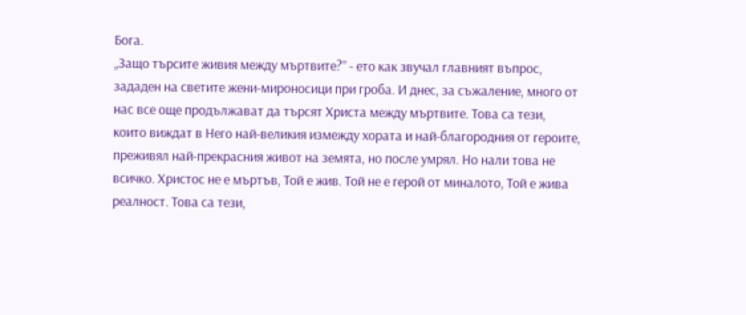Бога.
„Защо търсите живия между мъртвите?” - ето как звучал главният въпрос, зададен на светите жени-мироносици при гроба. И днес, за съжаление, много от нас все още продължават да търсят Христа между мъртвите. Това са тези, които виждат в Него най-великия измежду хората и най-благородния от героите, преживял най-прекрасния живот на земята, но после умрял. Но нали това не всичко. Христос не е мъртъв, Той е жив. Той не е герой от миналото, Той е жива реалност. Това са тези,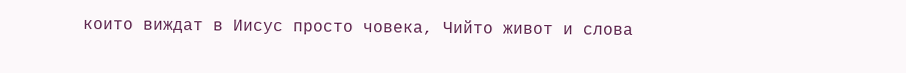които виждат в Иисус просто човека, Чийто живот и слова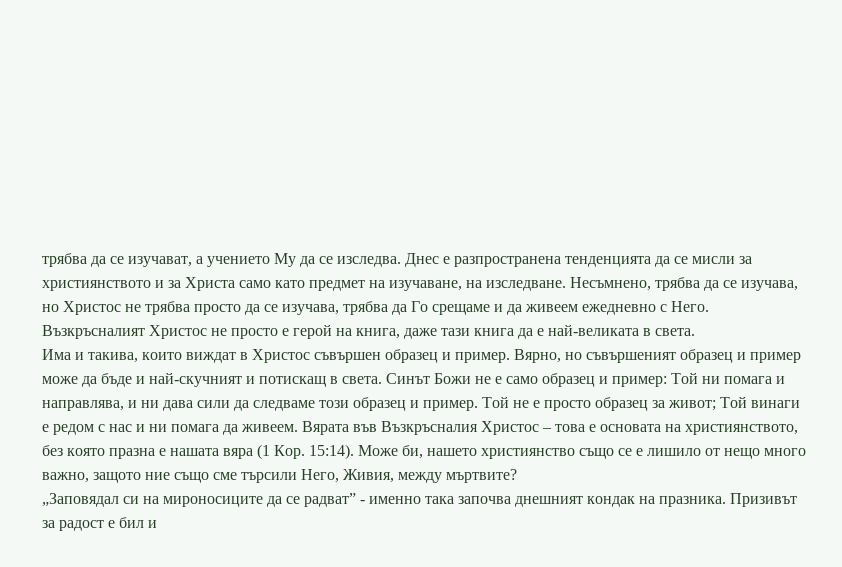трябва да се изучават, а учението Му да се изследва. Днес е разпространена тенденцията да се мисли за християнството и за Христа само като предмет на изучаване, на изследване. Несъмнено, трябва да се изучава, но Христос не трябва просто да се изучава, трябва да Го срещаме и да живеем ежедневно с Него. Възкръсналият Христос не просто е герой на книга, даже тази книга да е най-великата в света.
Има и такива, които виждат в Христос съвършен образец и пример. Вярно, но съвършеният образец и пример може да бъде и най-скучният и потискащ в света. Синът Божи не е само образец и пример: Той ни помага и направлява, и ни дава сили да следваме този образец и пример. Той не е просто образец за живот; Той винаги е редом с нас и ни помага да живеем. Вярата във Възкръсналия Христос – това е основата на християнството, без която празна е нашата вяра (1 Кор. 15:14). Може би, нашето християнство също се е лишило от нещо много важно, защото ние също сме търсили Него, Живия, между мъртвите?
„Заповядал си на мироносиците да се радват” - именно така започва днешният кондак на празника. Призивът за радост е бил и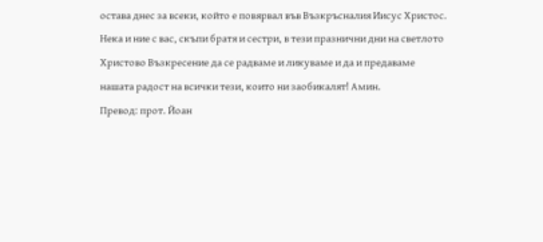остава днес за всеки, който е повярвал във Възкръсналия Иисус Христос. Нека и ние с вас, скъпи братя и сестри, в тези празнични дни на светлото Христово Възкресение да се радваме и ликуваме и да и предаваме нашата радост на всички тези, които ни заобикалят! Амин.
Превод: прот. Йоан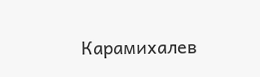Карамихалев